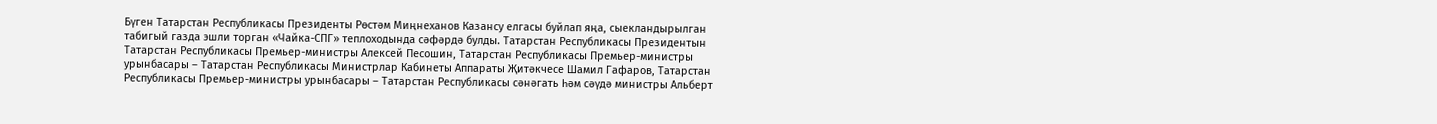Бүген Татарстан Республикасы Президенты Рөстәм Миңнеханов Казансу елгасы буйлап яңа, сыекландырылган табигый газда эшли торган «Чайка-СПГ» теплоходында сәфәрдә булды. Татарстан Республикасы Президентын Татарстан Республикасы Премьер-министры Алексей Песошин, Татарстан Республикасы Премьер-министры урынбасары – Татарстан Республикасы Министрлар Кабинеты Аппараты Җитәкчесе Шамил Гафаров, Татарстан Республикасы Премьер-министры урынбасары – Татарстан Республикасы сәнәгать һәм сәүдә министры Альберт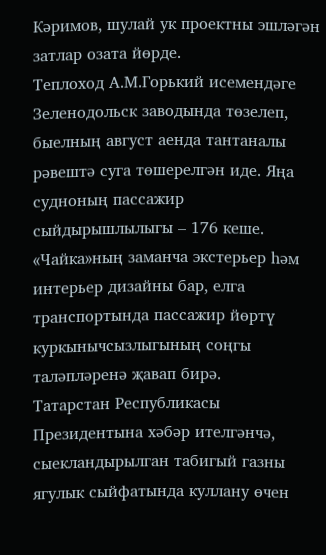Кәримов, шулай ук проектны эшләгән затлар озата йөрде.
Теплоход А.М.Горький исемендәге Зеленодольск заводында төзелеп, быелның август аенда тантаналы рәвештә суга төшерелгән иде. Яңа судноның пассажир сыйдырышлылыгы – 176 кеше. «Чайка»ның заманча экстерьер һәм интерьер дизайны бар, елга транспортында пассажир йөртү куркынычсызлыгының соңгы таләпләренә җавап бирә.
Татарстан Республикасы Президентына хәбәр ителгәнчә, сыекландырылган табигый газны ягулык сыйфатында куллану өчен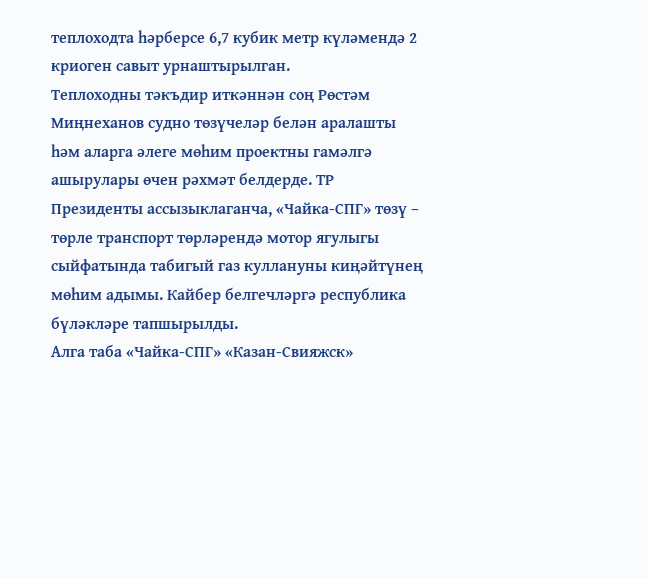теплоходта һәрберсе 6,7 кубик метр күләмендә 2 криоген савыт урнаштырылган.
Теплоходны тәкъдир иткәннән соң Рөстәм Миңнеханов судно төзүчеләр белән аралашты һәм аларга әлеге мөһим проектны гамәлгә ашырулары өчен рәхмәт белдерде. ТР Президенты ассызыклаганча, «Чайка-СПГ» төзү – төрле транспорт төрләрендә мотор ягулыгы сыйфатында табигый газ куллануны киңәйтүнең мөһим адымы. Кайбер белгечләргә республика бүләкләре тапшырылды.
Алга таба «Чайка-СПГ» «Казан-Свияжск»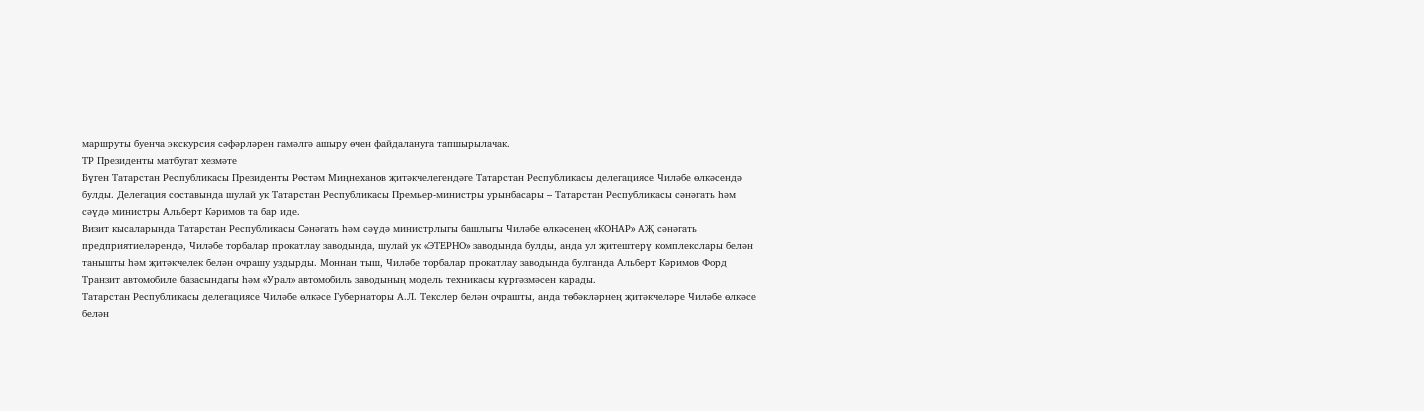маршруты буенча экскурсия сәфәрләрен гамәлгә ашыру өчен файдалануга тапшырылачак.
ТР Президенты матбугат хезмәте
Бүген Татарстан Республикасы Президенты Рөстәм Миңнеханов җитәкчелегендәге Татарстан Республикасы делегациясе Чиләбе өлкәсендә булды. Делегация составында шулай ук Татарстан Республикасы Премьер-министры урынбасары – Татарстан Республикасы сәнәгать һәм сәүдә министры Альберт Кәримов та бар иде.
Визит кысаларында Татарстан Республикасы Сәнәгать һәм сәүдә министрлыгы башлыгы Чиләбе өлкәсенең «КОНАР» АҖ сәнәгать предприятиеләрендә, Чиләбе торбалар прокатлау заводында, шулай ук «ЭТЕРНО» заводында булды, анда ул җитештерү комплекслары белән танышты һәм җитәкчелек белән очрашу уздырды. Моннан тыш, Чиләбе торбалар прокатлау заводында булганда Альберт Кәримов Форд Транзит автомобиле базасындагы һәм «Урал» автомобиль заводының модель техникасы күргәзмәсен карады.
Татарстан Республикасы делегациясе Чиләбе өлкәсе Губернаторы А.Л. Текслер белән очрашты, анда төбәкләрнең җитәкчеләре Чиләбе өлкәсе белән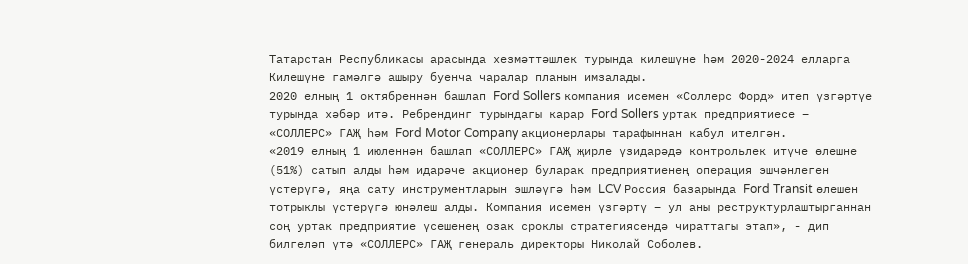Татарстан Республикасы арасында хезмәттәшлек турында килешүне һәм 2020-2024 елларга Килешүне гамәлгә ашыру буенча чаралар планын имзалады.
2020 елның 1 октябреннән башлап Ford Sollers компания исемен «Соллерс Форд» итеп үзгәртүе турында хәбәр итә. Ребрендинг турындагы карар Ford Sollers уртак предприятиесе – «СОЛЛЕРС» ГАҖ һәм Ford Motor Company акционерлары тарафыннан кабул ителгән.
«2019 елның 1 июленнән башлап «СОЛЛЕРС» ГАҖ җирле үзидарәдә контрольлек итүче өлешне (51%) сатып алды һәм идарәче акционер буларак предприятиенең операция эшчәнлеген үстерүгә, яңа сату инструментларын эшләүгә һәм LCV Россия базарында Ford Transit өлешен тотрыклы үстерүгә юнәлеш алды. Компания исемен үзгәртү – ул аны реструктурлаштырганнан соң уртак предприятие үсешенең озак сроклы стратегиясендә чираттагы этап», - дип билгеләп үтә «СОЛЛЕРС» ГАҖ генераль директоры Николай Соболев.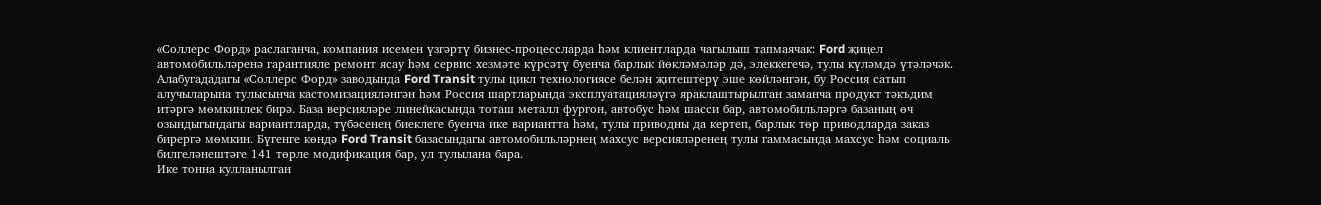«Соллерс Форд» раслаганча, компания исемен үзгәртү бизнес-процессларда һәм клиентларда чагылыш тапмаячак: Ford җиңел автомобильләренә гарантияле ремонт ясау һәм сервис хезмәте күрсәтү буенча барлык йөкләмәләр дә, элеккегечә, тулы күләмдә үтәләчәк.
Алабугададагы «Соллерс Форд» заводында Ford Transit тулы цикл технологиясе белән җитештерү эше көйләнгән, бу Россия сатып алучыларына тулысынча кастомизацияләнгән һәм Россия шартларында эксплуатацияләүгә яраклаштырылган заманча продукт тәкъдим итәргә мөмкинлек бирә. База версияләре линейкасында тоташ металл фургон, автобус һәм шасси бар, автомобильләргә базаның өч озындыгындагы вариантларда, түбәсенең биеклеге буенча ике вариантта һәм, тулы приводны да кертеп, барлык төр приводларда заказ бирергә мөмкин. Бүгенге көндә Ford Transit базасындагы автомобильләрнең махсус версияләренең тулы гаммасында махсус һәм социаль билгеләнештәге 141 төрле модификация бар, ул тулылана бара.
Ике тонна кулланылган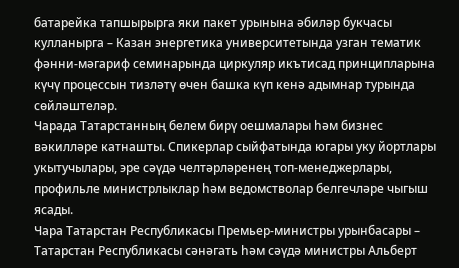батарейка тапшырырга яки пакет урынына әбиләр букчасы кулланырга – Казан энергетика университетында узган тематик фәнни-мәгариф семинарында циркуляр икътисад принципларына күчү процессын тизләтү өчен башка күп кенә адымнар турында сөйләштеләр.
Чарада Татарстанның белем бирү оешмалары һәм бизнес вәкилләре катнашты. Спикерлар сыйфатында югары уку йортлары укытучылары, эре сәүдә челтәрләренең топ-менеджерлары, профильле министрлыклар һәм ведомстволар белгечләре чыгыш ясады.
Чара Татарстан Республикасы Премьер-министры урынбасары – Татарстан Республикасы сәнәгать һәм сәүдә министры Альберт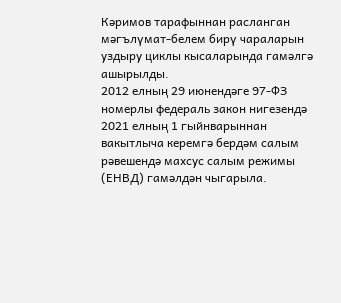Кәримов тарафыннан расланган мәгълүмат-белем бирү чараларын уздыру циклы кысаларында гамәлгә ашырылды.
2012 елның 29 июнендәге 97-ФЗ номерлы федераль закон нигезендә 2021 елның 1 гыйнварыннан вакытлыча керемгә бердәм салым рәвешендә махсус салым режимы (ЕНВД) гамәлдән чыгарыла.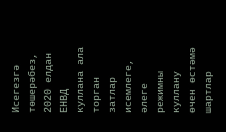Исегезгә төшерәбез, 2020 елдан ЕНВД куллана ала торган затлар исемлеге, әлеге режимны куллану өчен өстәмә шартлар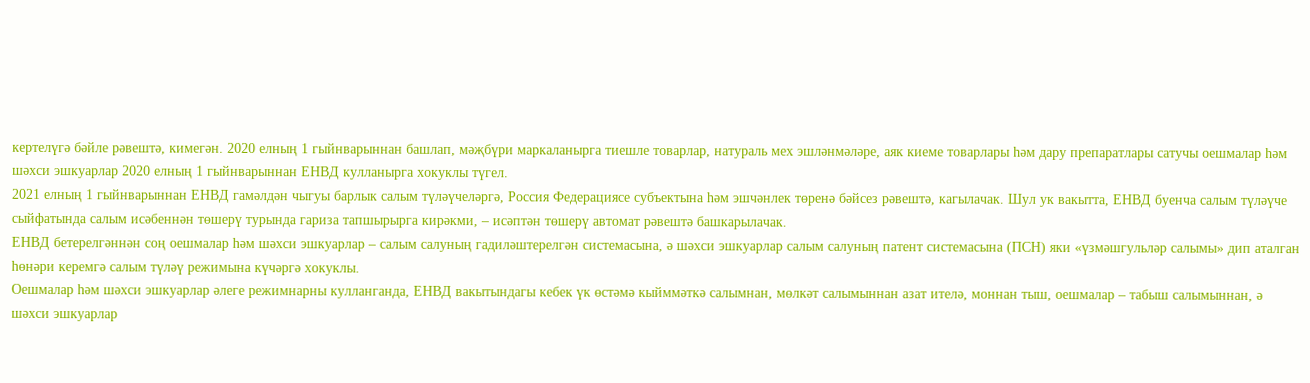кертелүгә бәйле рәвештә, кимегән. 2020 елның 1 гыйнварыннан башлап, мәҗбүри маркаланырга тиешле товарлар, натураль мех эшләнмәләре, аяк киеме товарлары һәм дару препаратлары сатучы оешмалар һәм шәхси эшкуарлар 2020 елның 1 гыйнварыннан ЕНВД кулланырга хокуклы түгел.
2021 елның 1 гыйнварыннан ЕНВД гамәлдән чыгуы барлык салым түләүчеләргә, Россия Федерациясе субъектына һәм эшчәнлек төренә бәйсез рәвештә, кагылачак. Шул ук вакытта, ЕНВД буенча салым түләүче сыйфатында салым исәбеннән төшерү турында гариза тапшырырга кирәкми, – исәптән төшерү автомат рәвештә башкарылачак.
ЕНВД бетерелгәннән соң оешмалар һәм шәхси эшкуарлар – салым салуның гадиләштерелгән системасына, ә шәхси эшкуарлар салым салуның патент системасына (ПСН) яки «үзмәшгульләр салымы» дип аталган һөнәри керемгә салым түләү режимына күчәргә хокуклы.
Оешмалар һәм шәхси эшкуарлар әлеге режимнарны кулланганда, ЕНВД вакытындагы кебек үк өстәмә кыйммәткә салымнан, мөлкәт салымыннан азат ителә, моннан тыш, оешмалар – табыш салымыннан, ә шәхси эшкуарлар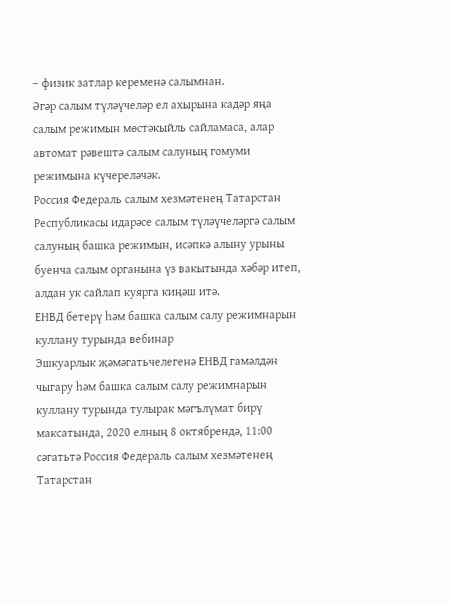– физик затлар кеременә салымнан.
Әгәр салым түләүчеләр ел ахырына кадәр яңа салым режимын мөстәкыйль сайламаса, алар автомат рәвештә салым салуның гомуми режимына күчереләчәк.
Россия Федераль салым хезмәтенең Татарстан Республикасы идарәсе салым түләүчеләргә салым салуның башка режимын, исәпкә алыну урыны буенча салым органына үз вакытында хәбәр итеп, алдан ук сайлап куярга киңәш итә.
ЕНВД бетерү һәм башка салым салу режимнарын куллану турында вебинар
Эшкуарлык җәмәгатьчелегенә ЕНВД гамәлдән чыгару һәм башка салым салу режимнарын куллану турында тулырак мәгълүмат бирү максатында, 2020 елның 8 октябрендә, 11:00 сәгатьтә Россия Федераль салым хезмәтенең Татарстан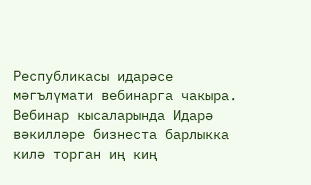Республикасы идарәсе мәгълүмати вебинарга чакыра. Вебинар кысаларында Идарә вәкилләре бизнеста барлыкка килә торган иң киң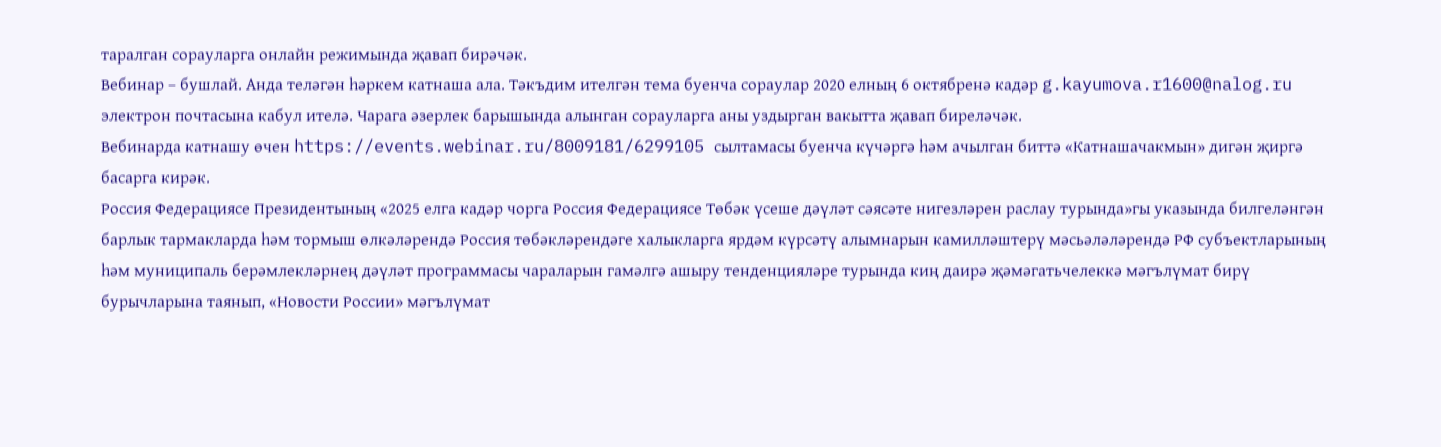таралган сорауларга онлайн режимында җавап бирәчәк.
Вебинар – бушлай. Анда теләгән һәркем катнаша ала. Тәкъдим ителгән тема буенча сораулар 2020 елның 6 октябренә кадәр g.kayumova.r1600@nalog.ru электрон почтасына кабул ителә. Чарага әзерлек барышында алынган сорауларга аны уздырган вакытта җавап биреләчәк.
Вебинарда катнашу өчен https://events.webinar.ru/8009181/6299105 сылтамасы буенча күчәргә һәм ачылган биттә «Катнашачакмын» дигән җиргә басарга кирәк.
Россия Федерациясе Президентының «2025 елга кадәр чорга Россия Федерациясе Төбәк үсеше дәүләт сәясәте нигезләрен раслау турында»гы указында билгеләнгән барлык тармакларда һәм тормыш өлкәләрендә Россия төбәкләрендәге халыкларга ярдәм күрсәтү алымнарын камилләштерү мәсьәләләрендә РФ субъектларының һәм муниципаль берәмлекләрнең дәүләт программасы чараларын гамәлгә ашыру тенденцияләре турында киң даирә җәмәгатьчелеккә мәгълүмат бирү бурычларына таянып, «Новости России» мәгълүмат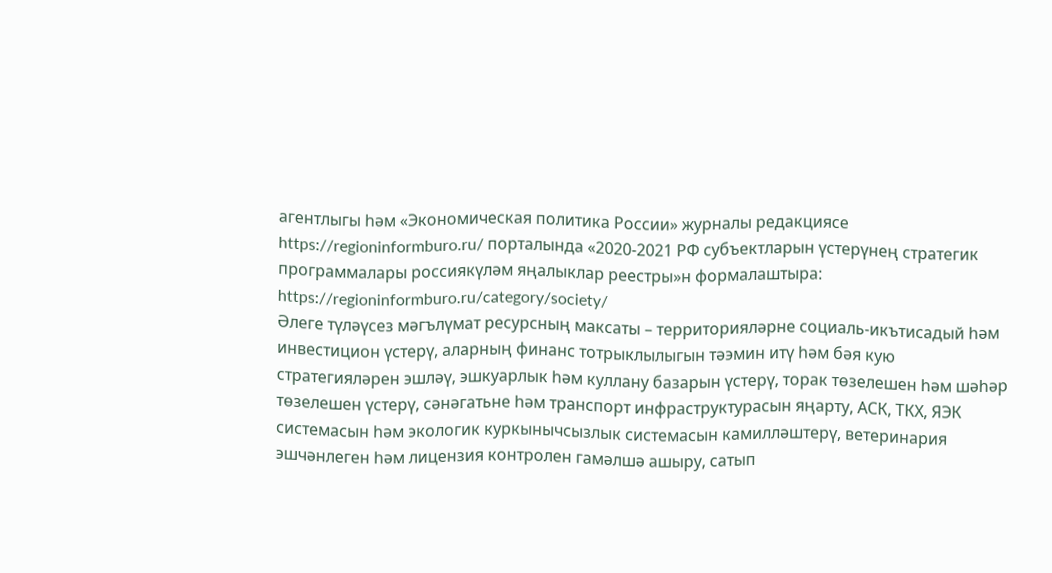агентлыгы һәм «Экономическая политика России» журналы редакциясе https://regioninformburo.ru/ порталында «2020-2021 РФ субъектларын үстерүнең стратегик программалары россиякүләм яңалыклар реестры»н формалаштыра: https://regioninformburo.ru/category/society/
Әлеге түләүсез мәгълүмат ресурсның максаты – территорияләрне социаль-икътисадый һәм инвестицион үстерү, аларның финанс тотрыклылыгын тәэмин итү һәм бәя кую стратегияләрен эшләү, эшкуарлык һәм куллану базарын үстерү, торак төзелешен һәм шәһәр төзелешен үстерү, сәнәгатьне һәм транспорт инфраструктурасын яңарту, АСК, ТКХ, ЯЭК системасын һәм экологик куркынычсызлык системасын камилләштерү, ветеринария эшчәнлеген һәм лицензия контролен гамәлшә ашыру, сатып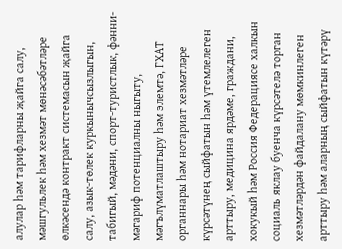алулар һәм тарифларны җайга салу, мәшгульлек һәм хезмәт мөнәсәбәтләре өлкәсендә контракт системасын җайга салу, азык-төлек куркынычсызлыгын, табигый, мәдәни, спорт-туристлык, фәнни-мәгариф потенциалны ныгыту, мәгълүматлаштыру һәм элемтә, ГХАТ органнары һәм нотариат хезмәтләре күрсәтүнең сыйфатын һәм үтемлелеген арттыру, медицина ярдәме, граждани, хокукый һәм Россия Федерациясе халкын социаль яклау буенча күрсәтелә торган хезмәтләрдән файдалану мөмкинлеген арттыру һәм аларның сыйфатын күтәрү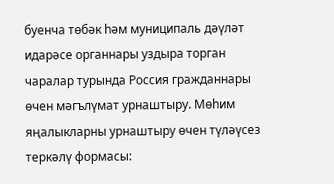буенча төбәк һәм муниципаль дәүләт идарәсе органнары уздыра торган чаралар турында Россия гражданнары өчен мәгълүмат урнаштыру. Мөһим яңалыкларны урнаштыру өчен түләүсез теркәлү формасы: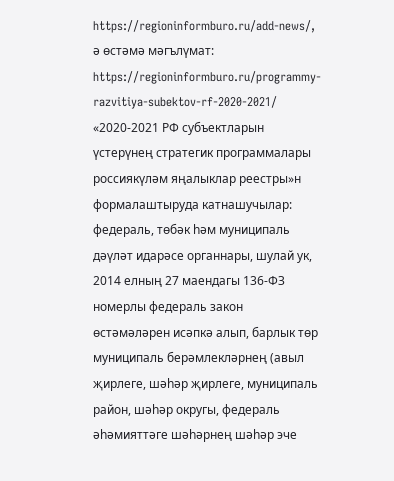https://regioninformburo.ru/add-news/, ә өстәмә мәгълүмат: https://regioninformburo.ru/programmy-razvitiya-subektov-rf-2020-2021/
«2020-2021 РФ субъектларын үстерүнең стратегик программалары россиякүләм яңалыклар реестры»н формалаштыруда катнашучылар: федераль, төбәк һәм муниципаль дәүләт идарәсе органнары, шулай ук, 2014 елның 27 маендагы 136-ФЗ номерлы федераль закон өстәмәләрен исәпкә алып, барлык төр муниципаль берәмлекләрнең (авыл җирлеге, шәһәр җирлеге, муниципаль район, шәһәр округы, федераль әһәмияттәге шәһәрнең шәһәр эче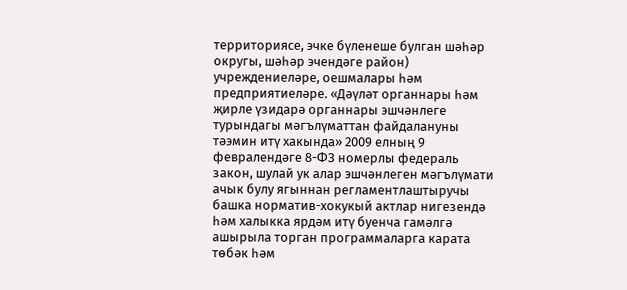территориясе, эчке бүленеше булган шәһәр округы, шәһәр эчендәге район) учреждениеләре, оешмалары һәм предприятиеләре. «Дәүләт органнары һәм җирле үзидарә органнары эшчәнлеге турындагы мәгълүматтан файдалануны тәэмин итү хакында» 2009 елның 9 февралендәге 8-ФЗ номерлы федераль закон, шулай ук алар эшчәнлеген мәгълүмати ачык булу ягыннан регламентлаштыручы башка норматив-хокукый актлар нигезендә һәм халыкка ярдәм итү буенча гамәлгә ашырыла торган программаларга карата төбәк һәм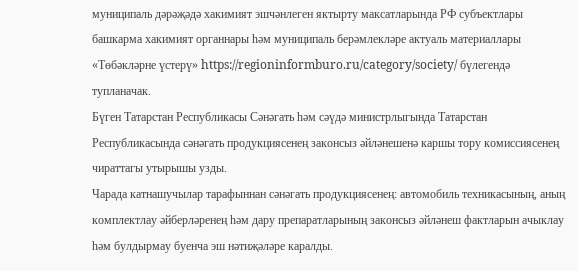муниципаль дәрәҗәдә хакимият эшчәнлеген яктырту максатларында РФ субъектлары башкарма хакимият органнары һәм муниципаль берәмлекләре актуаль материаллары «Төбәкләрне үстерү» https://regioninformburo.ru/category/society/ бүлегендә тупланачак.
Бүген Татарстан Республикасы Сәнәгать һәм сәүдә министрлыгында Татарстан Республикасында сәнәгать продукциясенең законсыз әйләнешенә каршы тору комиссиясенең чираттагы утырышы узды.
Чарада катнашучылар тарафыннан сәнәгать продукциясенең: автомобиль техникасының, аның комплектлау әйберләренең һәм дару препаратларының законсыз әйләнеш фактларын ачыклау һәм булдырмау буенча эш нәтиҗәләре каралды.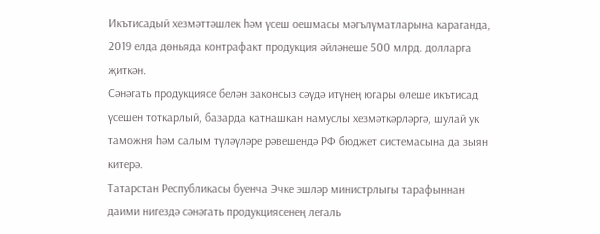Икътисадый хезмәттәшлек һәм үсеш оешмасы мәгълүматларына караганда, 2019 елда дөньяда контрафакт продукция әйләнеше 500 млрд. долларга җиткән.
Сәнәгать продукциясе белән законсыз сәүдә итүнең югары өлеше икътисад үсешен тоткарлый, базарда катнашкан намуслы хезмәткәрләргә, шулай ук таможня һәм салым түләүләре рәвешендә РФ бюджет системасына да зыян китерә.
Татарстан Республикасы буенча Эчке эшләр министрлыгы тарафыннан даими нигездә сәнәгать продукциясенең легаль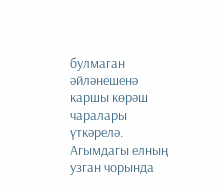булмаган әйләнешенә каршы көрәш чаралары үткәрелә. Агымдагы елның узган чорында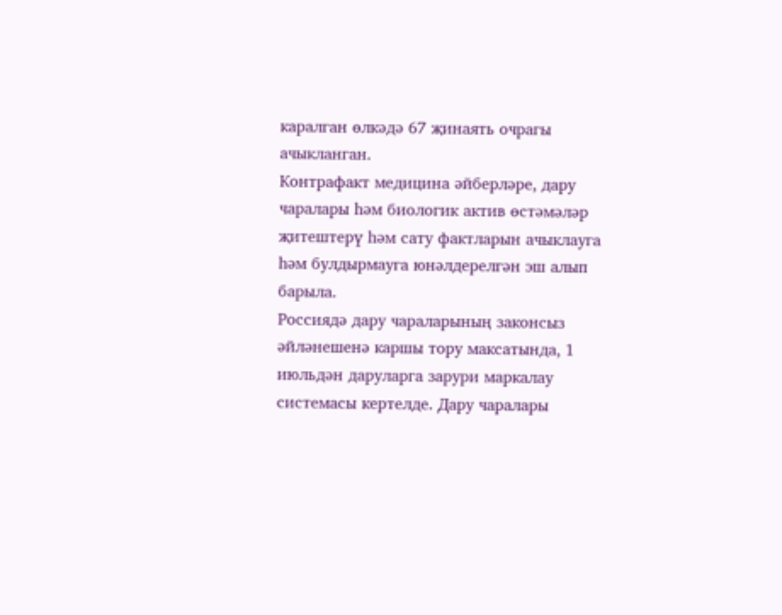каралган өлкәдә 67 җинаять очрагы ачыкланган.
Контрафакт медицина әйберләре, дару чаралары һәм биологик актив өстәмәләр җитештерү һәм сату фактларын ачыклауга һәм булдырмауга юнәлдерелгән эш алып барыла.
Россиядә дару чараларының законсыз әйләнешенә каршы тору максатында, 1 июльдән даруларга зарури маркалау системасы кертелде. Дару чаралары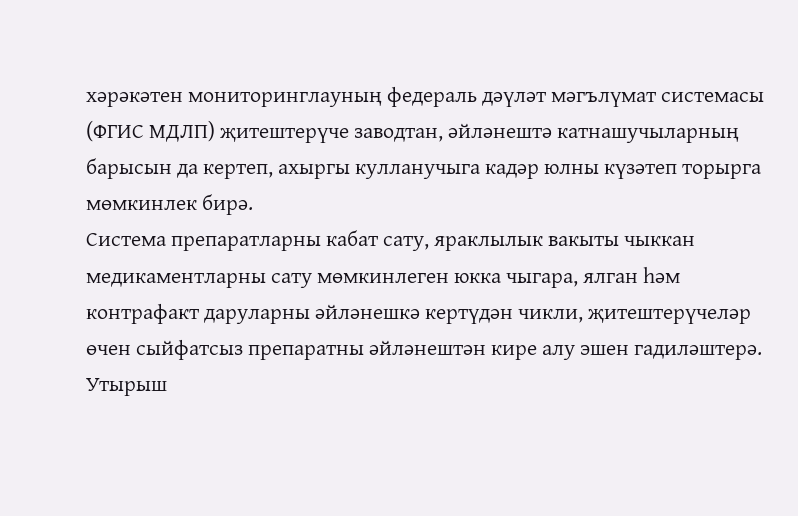хәрәкәтен мониторинглауның федераль дәүләт мәгълүмат системасы (ФГИС МДЛП) җитештерүче заводтан, әйләнештә катнашучыларның барысын да кертеп, ахыргы кулланучыга кадәр юлны күзәтеп торырга мөмкинлек бирә.
Система препаратларны кабат сату, яраклылык вакыты чыккан медикаментларны сату мөмкинлеген юкка чыгара, ялган һәм контрафакт даруларны әйләнешкә кертүдән чикли, җитештерүчеләр өчен сыйфатсыз препаратны әйләнештән кире алу эшен гадиләштерә.
Утырыш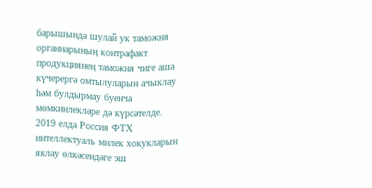барышында шулай ук таможня органнарының контрафакт продукциянең таможня чиге аша күчерергә омтылуларын ачыклау һәм булдырмау буенча мөмкинлекләре дә күрсәтелде.
2019 елда Россия ФТХ интеллектуаль милек хокукларын яклау өлкәсендәге эш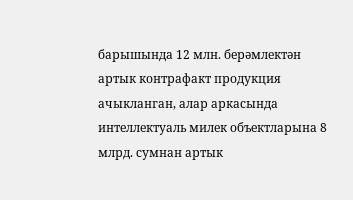барышында 12 млн. берәмлектән артык контрафакт продукция ачыкланган, алар аркасында интеллектуаль милек объектларына 8 млрд. сумнан артык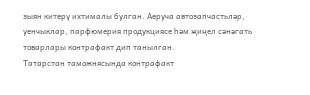зыян китерү ихтималы булган. Аеруча автозапчастьләр, уенчыклар, парфюмерия продукциясе һәм җиңел сәнәгать товарлары контрафакт дип танылган.
Татарстан таможнясында контрафакт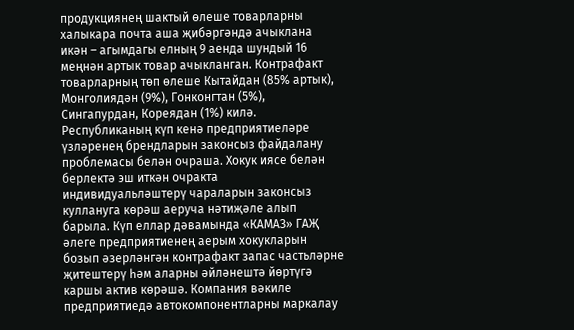продукциянең шактый өлеше товарларны халыкара почта аша җибәргәндә ачыклана икән – агымдагы елның 9 аенда шундый 16 меңнән артык товар ачыкланган. Контрафакт товарларның төп өлеше Кытайдан (85% артык), Монголиядән (9%), Гонконгтан (5%), Сингапурдан, Кореядан (1%) килә.
Республиканың күп кенә предприятиеләре үзләренең брендларын законсыз файдалану проблемасы белән очраша. Хокук иясе белән берлектә эш иткән очракта индивидуальләштерү чараларын законсыз куллануга көрәш аеруча нәтиҗәле алып барыла. Күп еллар дәвамында «КАМАЗ» ГАҖ әлеге предприятиенең аерым хокукларын бозып әзерләнгән контрафакт запас частьләрне җитештерү һәм аларны әйләнештә йөртүгә каршы актив көрәшә. Компания вәкиле предприятиедә автокомпонентларны маркалау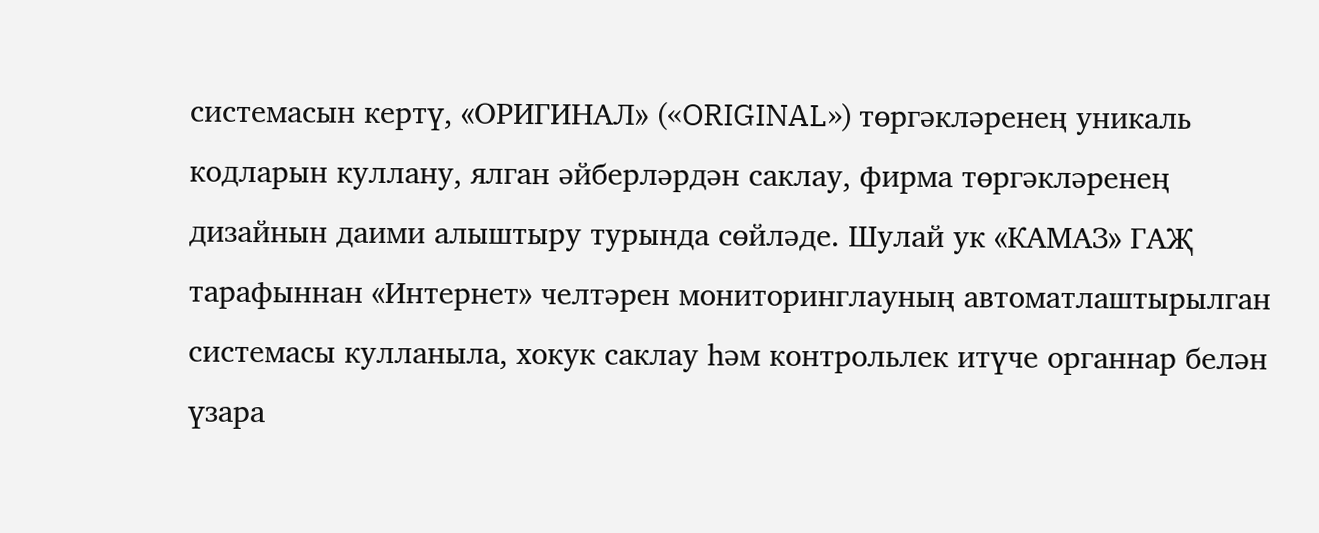системасын кертү, «ОРИГИНАЛ» («ORIGINAL») төргәкләренең уникаль кодларын куллану, ялган әйберләрдән саклау, фирма төргәкләренең дизайнын даими алыштыру турында сөйләде. Шулай ук «КАМАЗ» ГАҖ тарафыннан «Интернет» челтәрен мониторинглауның автоматлаштырылган системасы кулланыла, хокук саклау һәм контрольлек итүче органнар белән үзара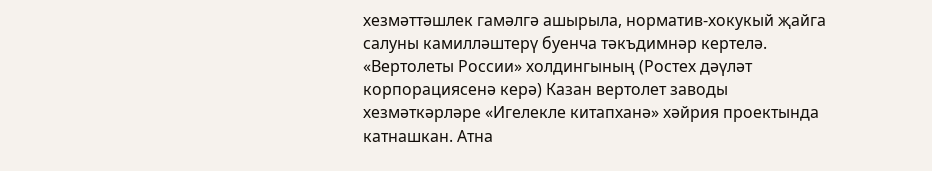хезмәттәшлек гамәлгә ашырыла, норматив-хокукый җайга салуны камилләштерү буенча тәкъдимнәр кертелә.
«Вертолеты России» холдингының (Ростех дәүләт корпорациясенә керә) Казан вертолет заводы хезмәткәрләре «Игелекле китапханә» хәйрия проектында катнашкан. Атна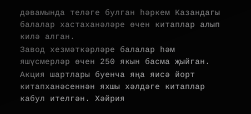дәвамында теләге булган һәркем Казандагы балалар хастаханәләре өчен китаплар алып килә алган.
Завод хезмәткәрләре балалар һәм яшүсмерләр өчен 250 якын басма җыйган. Акция шартлары буенча яңа яисә йорт китапханәсеннән яхшы хәлдәге китаплар кабул ителгән. Хәйрия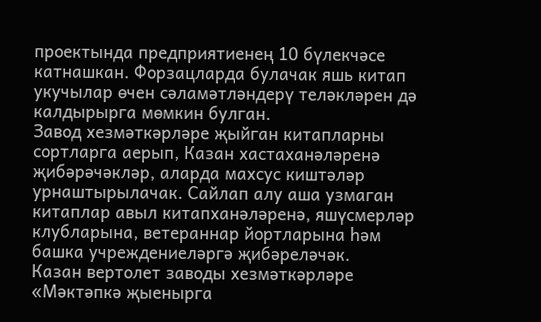проектында предприятиенең 10 бүлекчәсе катнашкан. Форзацларда булачак яшь китап укучылар өчен сәламәтләндерү теләкләрен дә калдырырга мөмкин булган.
Завод хезмәткәрләре җыйган китапларны сортларга аерып, Казан хастаханәләренә җибәрәчәкләр, аларда махсус киштәләр урнаштырылачак. Сайлап алу аша узмаган китаплар авыл китапханәләренә, яшүсмерләр клубларына, ветераннар йортларына һәм башка учреждениеләргә җибәреләчәк.
Казан вертолет заводы хезмәткәрләре «Мәктәпкә җыенырга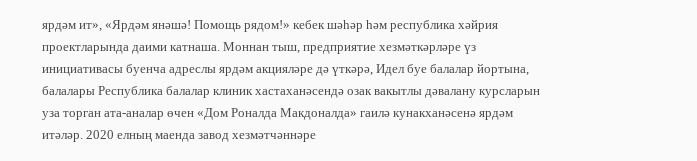ярдәм ит», «Ярдәм янәшә! Помощь рядом!» кебек шәһәр һәм республика хәйрия проектларында даими катнаша. Моннан тыш, предприятие хезмәткәрләре үз инициативасы буенча адреслы ярдәм акцияләре дә үткәрә, Идел буе балалар йортына, балалары Республика балалар клиник хастаханәсендә озак вакытлы дәвалану курсларын уза торган ата-аналар өчен «Дом Роналда Макдоналда» гаилә кунакханәсенә ярдәм итәләр. 2020 елның маенда завод хезмәтчәннәре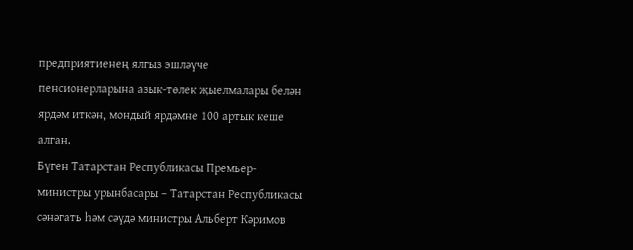предприятиенең ялгыз эшләүче пенсионерларына азык-төлек җыелмалары белән ярдәм иткән, мондый ярдәмне 100 артык кеше алган.
Бүген Татарстан Республикасы Премьер-министры урынбасары – Татарстан Республикасы сәнәгать һәм сәүдә министры Альберт Кәримов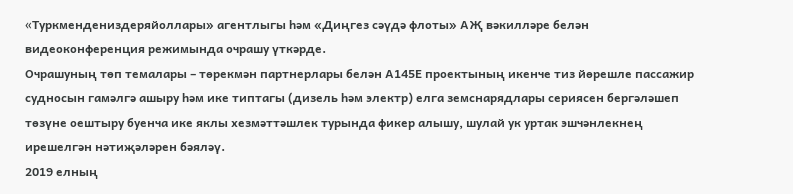«Tуркмендениздеряйоллары» агентлыгы һәм «Диңгез сәүдә флоты» АҖ вәкилләре белән видеоконференция режимында очрашу үткәрде.
Очрашуның төп темалары – төрекмән партнерлары белән А145Е проектының икенче тиз йөрешле пассажир судносын гамәлгә ашыру һәм ике типтагы (дизель һәм электр) елга земснарядлары сериясен бергәләшеп төзүне оештыру буенча ике яклы хезмәттәшлек турында фикер алышу, шулай ук уртак эшчәнлекнең ирешелгән нәтиҗәләрен бәяләү.
2019 елның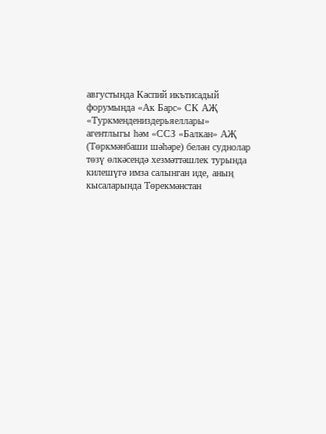августында Каспий икътисадый форумында «Ак Барс» СК АҖ «Туркмендениздерьяеллары» агентлыгы һәм «ССЗ «Балкан» АҖ (Төркмәнбаши шәһәре) белән суднолар төзү өлкәсендә хезмәттәшлек турында килешүгә имза салынган иде, аның кысаларында Төрекмәнстан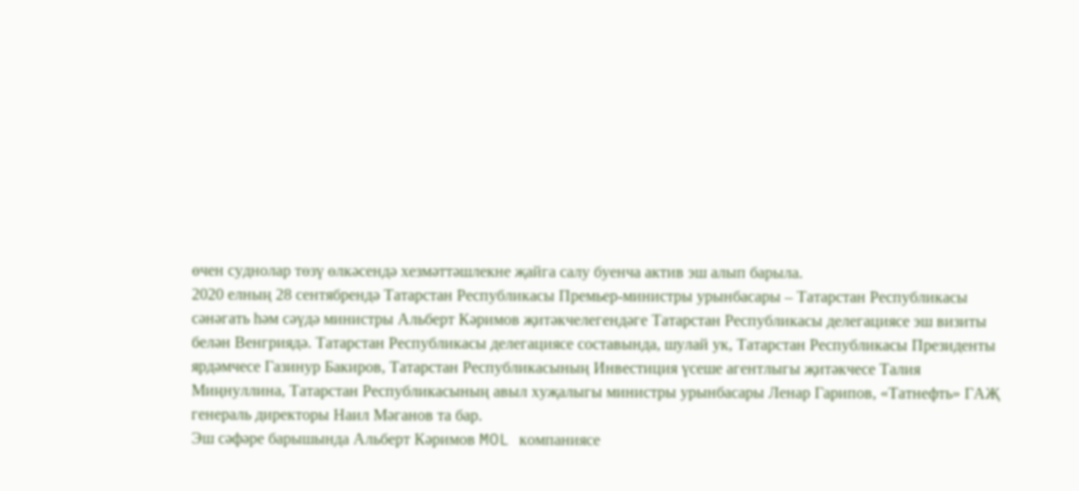өчен суднолар төзү өлкәсендә хезмәттәшлекне җайга салу буенча актив эш алып барыла.
2020 елның 28 сентябрендә Татарстан Республикасы Премьер-министры урынбасары – Татарстан Республикасы сәнәгать һәм сәүдә министры Альберт Кәримов җитәкчелегендәге Татарстан Республикасы делегациясе эш визиты белән Венгриядә. Татарстан Республикасы делегациясе составында, шулай ук, Татарстан Республикасы Президенты ярдәмчесе Газинур Бакиров, Татарстан Республикасының Инвестиция үсеше агентлыгы җитәкчесе Талия Миңнуллина, Татарстан Республикасының авыл хуҗалыгы министры урынбасары Ленар Гарипов, «Татнефть» ГАҖ генераль директоры Наил Мәганов та бар.
Эш сәфәре барышында Альберт Кәримов MOL компаниясе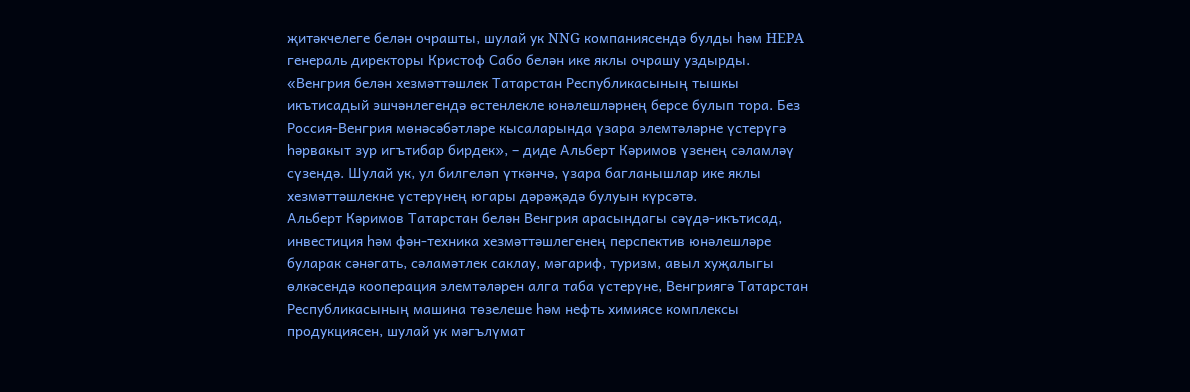җитәкчелеге белән очрашты, шулай ук NNG компаниясендә булды һәм HEPA генераль директоры Кристоф Сабо белән ике яклы очрашу уздырды.
«Венгрия белән хезмәттәшлек Татарстан Республикасының тышкы икътисадый эшчәнлегендә өстенлекле юнәлешләрнең берсе булып тора. Без Россия-Венгрия мөнәсәбәтләре кысаларында үзара элемтәләрне үстерүгә һәрвакыт зур игътибар бирдек», – диде Альберт Кәримов үзенең сәламләү сүзендә. Шулай ук, ул билгеләп үткәнчә, үзара багланышлар ике яклы хезмәттәшлекне үстерүнең югары дәрәҗәдә булуын күрсәтә.
Альберт Кәримов Татарстан белән Венгрия арасындагы сәүдә-икътисад, инвестиция һәм фән-техника хезмәттәшлегенең перспектив юнәлешләре буларак сәнәгать, сәламәтлек саклау, мәгариф, туризм, авыл хуҗалыгы өлкәсендә кооперация элемтәләрен алга таба үстерүне, Венгриягә Татарстан Республикасының машина төзелеше һәм нефть химиясе комплексы продукциясен, шулай ук мәгълүмат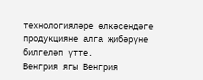технологияләре өлкәсендәге продукцияне алга җибәрүне билгеләп үтте.
Венгрия ягы Венгрия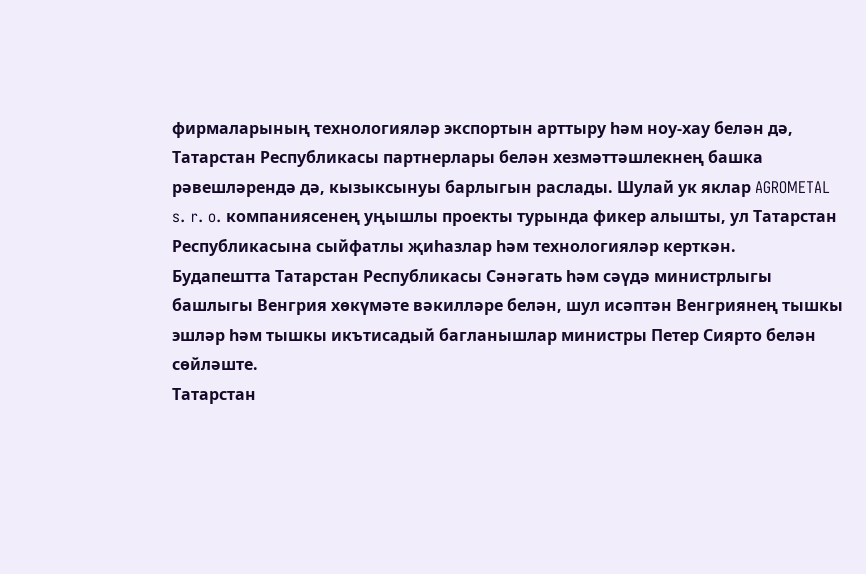фирмаларының технологияләр экспортын арттыру һәм ноу-хау белән дә, Татарстан Республикасы партнерлары белән хезмәттәшлекнең башка рәвешләрендә дә, кызыксынуы барлыгын раслады. Шулай ук яклар AGROMETAL s. r. o. компаниясенең уңышлы проекты турында фикер алышты, ул Татарстан Республикасына сыйфатлы җиһазлар һәм технологияләр керткән.
Будапештта Татарстан Республикасы Сәнәгать һәм сәүдә министрлыгы башлыгы Венгрия хөкүмәте вәкилләре белән, шул исәптән Венгриянең тышкы эшләр һәм тышкы икътисадый багланышлар министры Петер Сиярто белән сөйләште.
Татарстан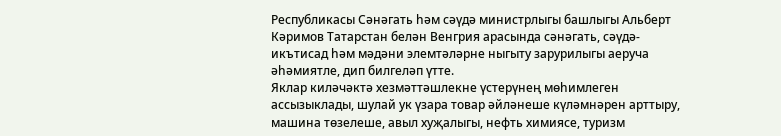Республикасы Сәнәгать һәм сәүдә министрлыгы башлыгы Альберт Кәримов Татарстан белән Венгрия арасында сәнәгать, сәүдә-икътисад һәм мәдәни элемтәләрне ныгыту зарурилыгы аеруча әһәмиятле, дип билгеләп үтте.
Яклар киләчәктә хезмәттәшлекне үстерүнең мөһимлеген ассызыклады, шулай ук үзара товар әйләнеше күләмнәрен арттыру, машина төзелеше, авыл хуҗалыгы, нефть химиясе, туризм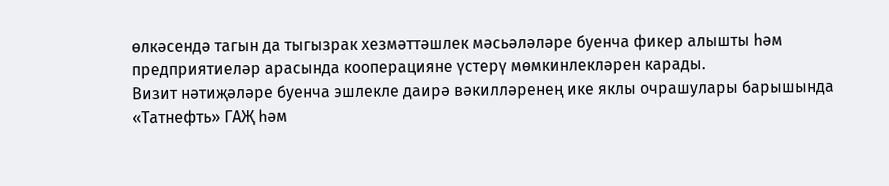өлкәсендә тагын да тыгызрак хезмәттәшлек мәсьәләләре буенча фикер алышты һәм предприятиеләр арасында кооперацияне үстерү мөмкинлекләрен карады.
Визит нәтиҗәләре буенча эшлекле даирә вәкилләренең ике яклы очрашулары барышында «Татнефть» ГАҖ һәм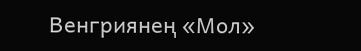Венгриянең «Мол»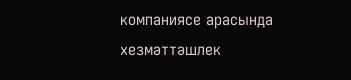компаниясе арасында хезмәттәшлек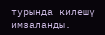турында килешү имзаланды.